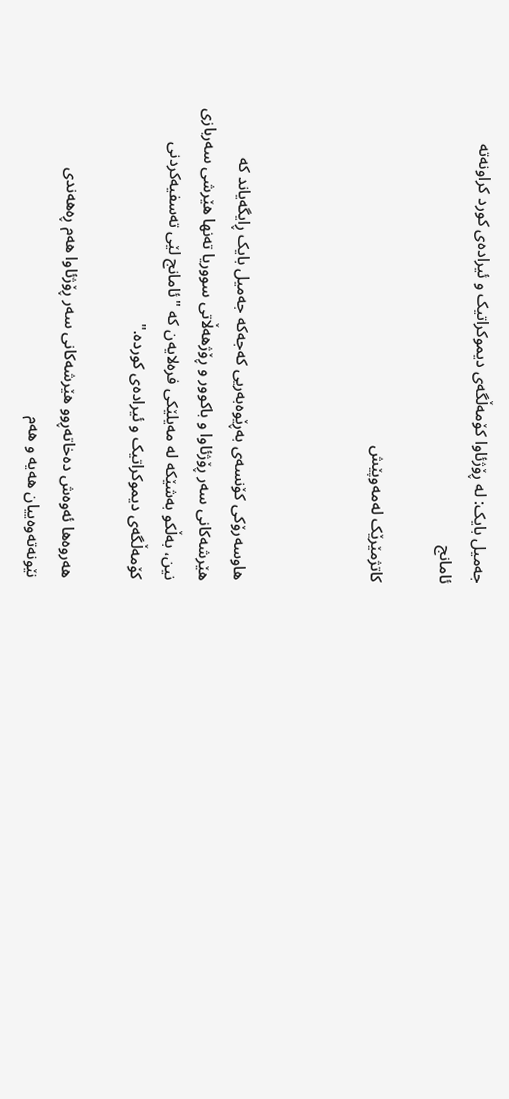جەمیل بایک: لە ڕۆژئاوا کۆمەڵگەی دیموکراتیک و ئیرادەی کورد کراونەتە ئامانج

کاتژمێرێک لەمەوپێش



هاوسەرۆکی کۆنسەی بەڕێوەبەریی کەجەکە جەمیل بایک ڕایگەیاند کە هێرشەکانی سەر ڕۆژئاوا و باکوور و ڕۆژهەڵاتی سووریا تەنها هێرشی سەربازی نین، بەڵکو بەشێکە لە مەیلێکی فرەلایەن کە "ئامانج لێی تەسفیەکردنی کۆمەڵگەی دیموکراتیک و ئیرادەی کوردە."

هەروەها ئەوەش دەخاتەڕوو هێرشەکانی سەر ڕۆژئاوا هەم ڕەهەندی نێونەتەوەییان هەیە و هەم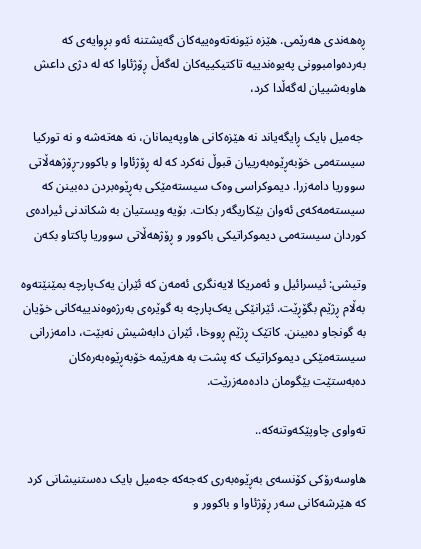ڕەهەندی هەرێمی. هێزە نێونەتەوەییەکان گەیشتنە ئەو بڕوایەی کە بەردەوامبوونی پەیوەندییە تاکتیکییەکان لەگەڵ ڕۆژئاوا کە لە دژی داعش هاوبەشییان لەگەڵدا کرد،

 جەمیل بایک ڕایگەیاند نە هێزەکانی هاوپەیمانان، نە هەتەشە و نە تورکیا سیستەمی خۆبەڕێوەبەرییان قبوڵ نەکرد کە لە ڕۆژئاوا و باکوور-ڕۆژهەڵاتی سووریا دامەزرا. دیموکراسی وەک سیستەمێکی بەڕێوەبردن دەبینن کە سیستەمەکەی ئەوان بێکاریگەر بکات. بۆیە ویستیان بە شکاندنی ئیرادەی کوردان سیستەمی دیموکراتیکی باکوور و ڕۆژهەڵاتی سووریا پاکتاو بکەن

وتیشى: ئیسرائیل و ئەمریکا لایەنگری ئەمەن کە ئێران یەک‌پارچە بمێنێتەوە بەڵام ڕژێم بگۆڕێت. ئێرانێکی یەک‌پارچە بە گوێرەی بەرژەوەندییەکانی خۆیان بە گونجاو دەبینن. کاتێک ڕژێم ڕووخا، ئێران دابەشیش نەبێت، دامەزرانی سیستەمێکی دیموکراتیک کە پشت بە هەرێمە خۆبەڕێوەبەرەکان دەبەستێت بێگومان دادەمەزرێت.

تەواوى چاوپێکەوتنەکە..

هاوسەرۆکی کۆنسەی بەڕێوەبەری کەجەکە جەمیل بایک دەستنیشانی کرد کە هێرشەکانی سەر ڕۆژئاوا و باکوور و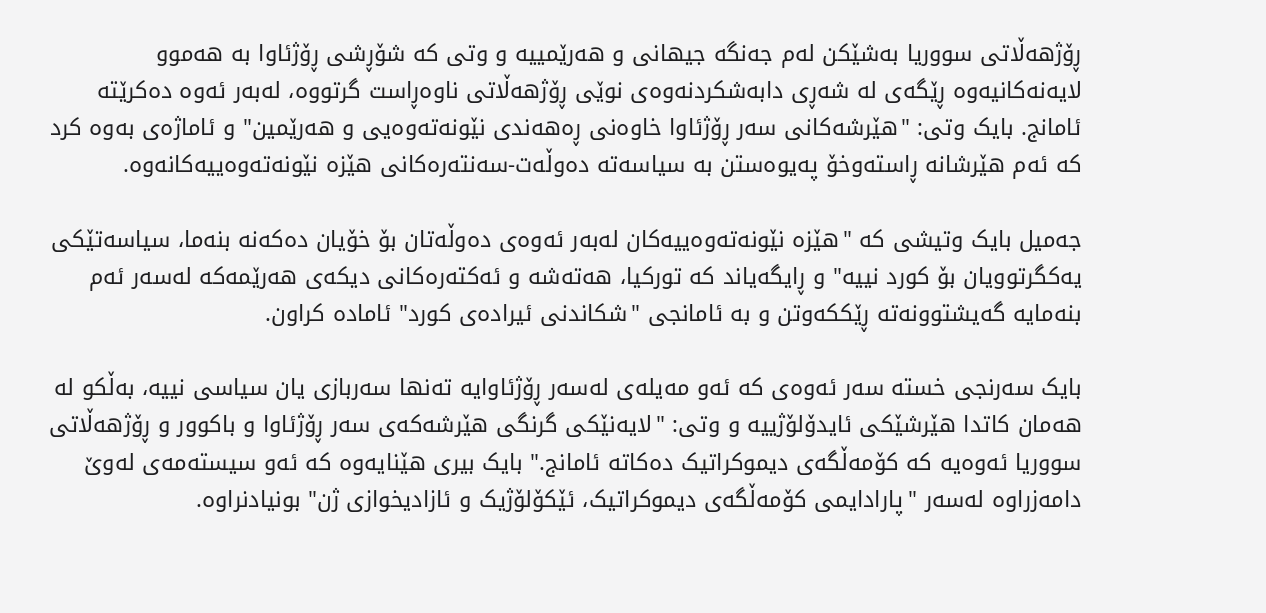ڕۆژهەڵاتی سووریا بەشێکن لەم جەنگە جیهانی و هەرێمییە و وتی کە شۆڕشی ڕۆژئاوا بە هەموو لایەنەکانیەوە ڕێگەی لە شەڕی دابەشکردنەوەی نوێی ڕۆژهەڵاتی ناوەڕاست گرتووە، لەبەر ئەوە دەکرێتە ئامانج. بایک وتی: "هێرشەکانی سەر ڕۆژئاوا خاوەنی ڕەهەندی نێونەتەوەیی و هەرێمین" و ئاماژەی بەوە کرد کە ئەم هێرشانە ڕاستەوخۆ پەیوەستن بە سیاسەتە دەوڵەت-سەنتەرەکانی هێزە نێونەتەوەییەکانەوە.

جەمیل بایک وتیشی کە "هێزە نێونەتەوەییەکان لەبەر ئەوەی دەوڵەتان بۆ خۆیان دەکەنە بنەما، سیاسەتێکی یەکگرتوویان بۆ کورد نییە" و ڕایگەیاند کە تورکیا، هەتەشە و ئەکتەرەکانی دیکەی هەرێمەکە لەسەر ئەم بنەمایە گەیشتوونەتە ڕێککەوتن و بە ئامانجی "شکاندنی ئیرادەی کورد" ئامادە کراون.

بایک سەرنجی خستە سەر ئەوەی کە ئەو مەیلەی لەسەر ڕۆژئاوایە تەنها سەربازی یان سیاسی نییە، بەڵکو لە هەمان کاتدا هێرشێکی ئایدۆلۆژییە و وتی: "لایەنێکی گرنگی هێرشەکەی سەر ڕۆژئاوا و باکوور و ڕۆژهەڵاتی سووریا ئەوەیە کە کۆمەڵگەی دیموکراتیک دەکاتە ئامانج." بایک بیری هێنایەوە کە ئەو سیستەمەی لەوێ دامەزراوە لەسەر "پارادایمی کۆمەڵگەی دیموکراتیک، ئێکۆلۆژیک و ئازادیخوازی ژن" بونیادنراوە.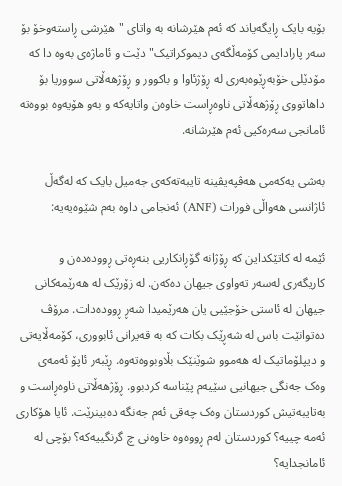بۆیە بایک ڕایگەیاند کە ئەم هێرشانە بە واتای "هێرشی ڕاستەوخۆ بۆ سەر پارادایمی کۆمەڵگەی دیموکراتیک" دێت و ئاماژەی بەوە دا کە مۆدێلی خۆبەڕێوەبەری لە ڕۆژئاوا و باکوور و ڕۆژهەڵاتی سووریا بۆ داهاتووی ڕۆژهەڵاتی ناوەڕاست خاوەن واتایەکە و بەو هۆیەوە بووەتە ئامانجی سەرەکیی ئەم هێرشانە.

بەشی یەکەمی هەڤپەیڤینە تایبەتەکەی جەمیل بایک کە لەگەڵ ئاژانسی هەواڵی فورات (ANF) ئەنجامی داوە بەم شێوەیەیە:

ئێمە لە کاتێکداین کە ڕۆژانە گۆڕانکاریی بنەڕەتی ڕوودەدەن و کاریگەری لەسەر تەواوی جیهان دەکەن. لە زۆرێک لە هەرێمەکانی جیهان لە ئاستی خۆجێیی یان هەرێمیدا شەڕ ڕوودەدات. مرۆڤ دەتوانێت باس لە شەڕێک بکات کە بە قەیرانی ئابووری، کۆمەڵایەتی و دیپلۆماتیک لە هەموو شوێنێک بڵاوبووەتەوە. ڕێبەر ئاپۆ ئەمەی وەک جەنگی جیهانیی سێیەم پێناسە کردبوو. ڕۆژهەڵاتی ناوەڕاست و بەتایبەتیش کوردستان وەک چەقی ئەم جەنگە دەبینرێت. ئایا هۆکاری ئەمە چییە؟ کوردستان لەم ڕووەوە خاوەنی چ گرنگییەکە؟ بۆچی لە ئامانجدایە؟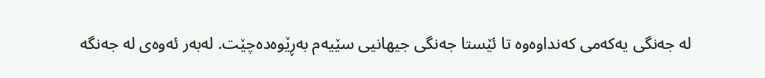لە جەنگی یەکەمی کەنداوەوە تا ئێستا جەنگی جیهانیی سێیەم بەڕێوەدەچێت. لەبەر ئەوەی لە جەنگە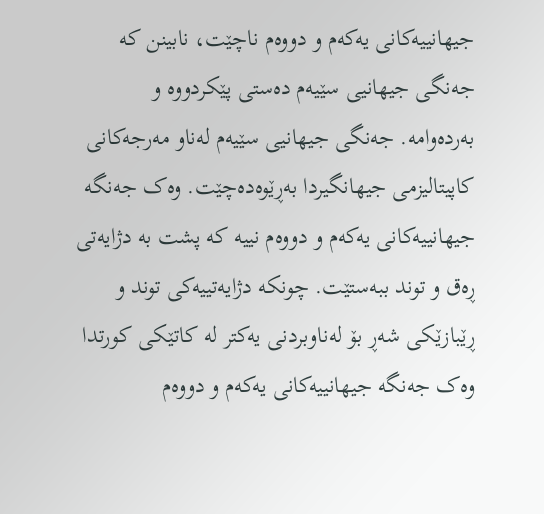جیهانییەکانی یەکەم و دووەم ناچێت، نابینن کە جەنگی جیهانیی سێیەم دەستی پێکردووە و بەردەوامە. جەنگی جیهانیی سێیەم لەناو مەرجەکانی کاپیتالیزمی جیهانگیردا بەڕێوەدەچێت. وەک جەنگە جیهانییەکانی یەکەم و دووەم نییە کە پشت بە دژایەتی ڕەق و توند ببەستێت. چونکە دژایەتییەکی توند و ڕێبازێکی شەڕ بۆ لەناوبردنی یەکتر لە کاتێکی کورتدا وەک جەنگە جیهانییەکانی یەکەم و دووەم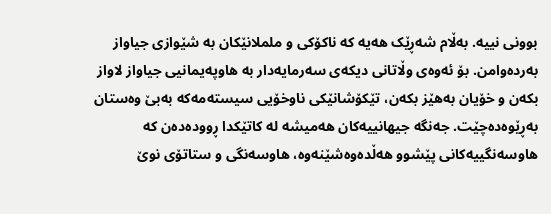بوونی نییە. بەڵام شەڕێک هەیە کە ناکۆکی و ململانێکان بە شێوازی جیاواز بەردەوامن. بۆ ئەوەی وڵاتانی دیکەی سەرمایەدار بە هاوپەیمانیی جیاواز لاواز بکەن و خۆیان بەهێز بکەن، تێکۆشانێکی ناوخۆیی سیستەمەکە بەبێ وەستان بەڕێوەدەچێت. جەنگە جیهانییەکان هەمیشە لە کاتێکدا ڕوودەدەن کە هاوسەنگییەکانی پێشوو هەڵدەوەشێنەوە، هاوسەنگی و ستاتۆی نوێ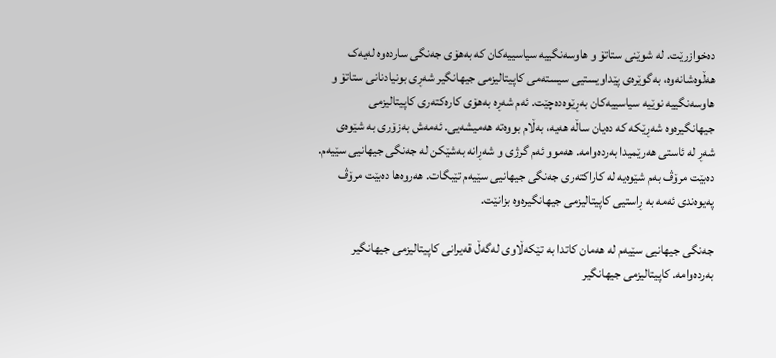دەخوازرێت. لە شوێنی ستاتۆ و هاوسەنگییە سیاسییەکان کە بەهۆی جەنگی ساردەوە لەیەک هەڵوەشانەوە، بەگوێرەی پێداویستیی سیستەمی کاپیتالیزمی جیهانگیر شەڕی بونیادنانی ستاتۆ و هاوسەنگییە نوێیە سیاسییەکان بەڕێوەدەچێت. ئەم شەڕە بەهۆی کارەکتەری کاپیتالیزمی جیهانگیرەوە شەڕێکە کە دەیان ساڵە هەیە، بەڵام بووەتە هەمیشەیی. ئەمەش بەزۆری بە شێوەی شەڕ لە ئاستی هەرێمیدا بەردەوامە. هەموو ئەم گرژی و شەڕانە بەشێکن لە جەنگی جیهانیی سێیەم. دەبێت مرۆڤ بەم شێوەیە لە کاراکتەری جەنگی جیهانیی سێیەم تێبگات. هەروەها دەبێت مرۆڤ پەیوەندی ئەمە بە ڕاستیی کاپیتالیزمی جیهانگیرەوە بزانێت.

جەنگی جیهانیی سێیەم لە هەمان کاتدا بە تێکەڵاوی لەگەڵ قەیرانی کاپیتالیزمی جیهانگیر بەردەوامە. کاپیتالیزمی جیهانگیر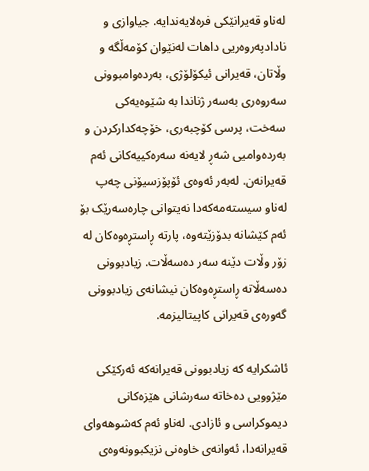لەناو قەیرانێکی فرەلایەندایە. جیاوازی و نادادپەروەریی داهات لەنێوان کۆمەڵگە و وڵاتان، قەیرانی ئیکۆلۆژی، بەردەوامبوونی سەروەری بەسەر ژناندا بە شێوەیەکی سەخت، پرسی کۆچبەری، خۆچەکدارکردن و بەردەوامیی شەڕ لایەنە سەرەکییەکانی ئەم قەیرانەن. لەبەر ئەوەی ئۆپۆزسیۆنی چەپ لەناو سیستەمەکەدا نەیتوانی چارەسەرێک بۆ ئەم کێشانە بدۆزێتەوە، پارتە ڕاستڕەوەکان لە زۆر وڵات دێنە سەر دەسەڵات. زیادبوونی دەسەڵاتە ڕاستڕەوەکان نیشانەی زیادبوونی گەورەی قەیرانی کاپیتالیزمە.

ئاشکرایە کە زیادبوونی قەیرانەکە ئەرکێکی مێژوویی دەخاتە سەرشانی هێزەکانی دیموکراسی و ئازادی. لەناو ئەم کەشوهەوای قەیرانەدا، ئەوانەی خاوەنی نزیکبوونەوەی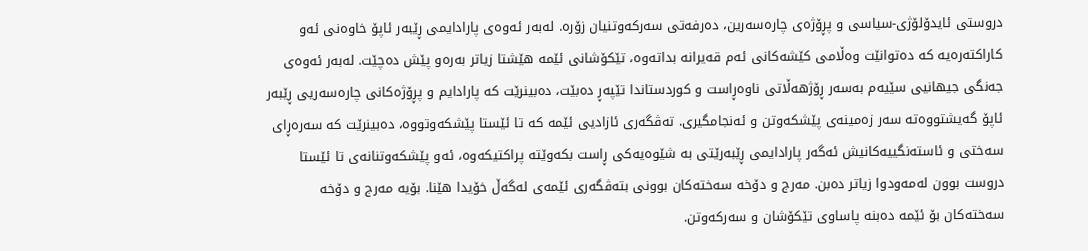دروستی ئایدۆلۆژی-سیاسی و پڕۆژەی چارەسەرین، دەرفەتی سەرکەوتنیان زۆرە. لەبەر ئەوەی پارادایمی ڕێبەر ئاپۆ خاوەنی ئەو کاراکتەرەیە کە دەتوانێت وەڵامی کێشەکانی ئەم قەیرانە بداتەوە، تێکۆشانی ئێمە هێشتا زیاتر بەرەو پێش دەچێت. لەبەر ئەوەی جەنگی جیهانیی سێیەم بەسەر ڕۆژهەڵاتی ناوەڕاست و کوردستاندا تێپەڕ دەبێت، دەبینرێت کە پارادایم و پڕۆژەکانی چارەسەریی ڕێبەر ئاپۆ گەیشتووەتە سەر زەمینەی پێشکەوتن و ئەنجامگیری. تەڤگەری ئازادیی ئێمە کە تا ئێستا پێشکەوتووە، دەبینرێت کە سەرەڕای سەختی و ئاستەنگییەکانیش ئەگەر پارادایمی ڕێبەرێتی بە شێوەیەکی ڕاست بکەوێتە پراکتیکەوە، ئەو پێشکەوتنانەی تا ئێستا دروست بوون لەمەودوا زیاتر دەبن. مەرج و دۆخە سەختەکان بوونی بتەڤگەری ئێمەی لەگەڵ خۆیدا هێنا. بۆیە مەرج و دۆخە سەختەکان بۆ ئێمە دەبنە پاساوی تێکۆشان و سەرکەوتن.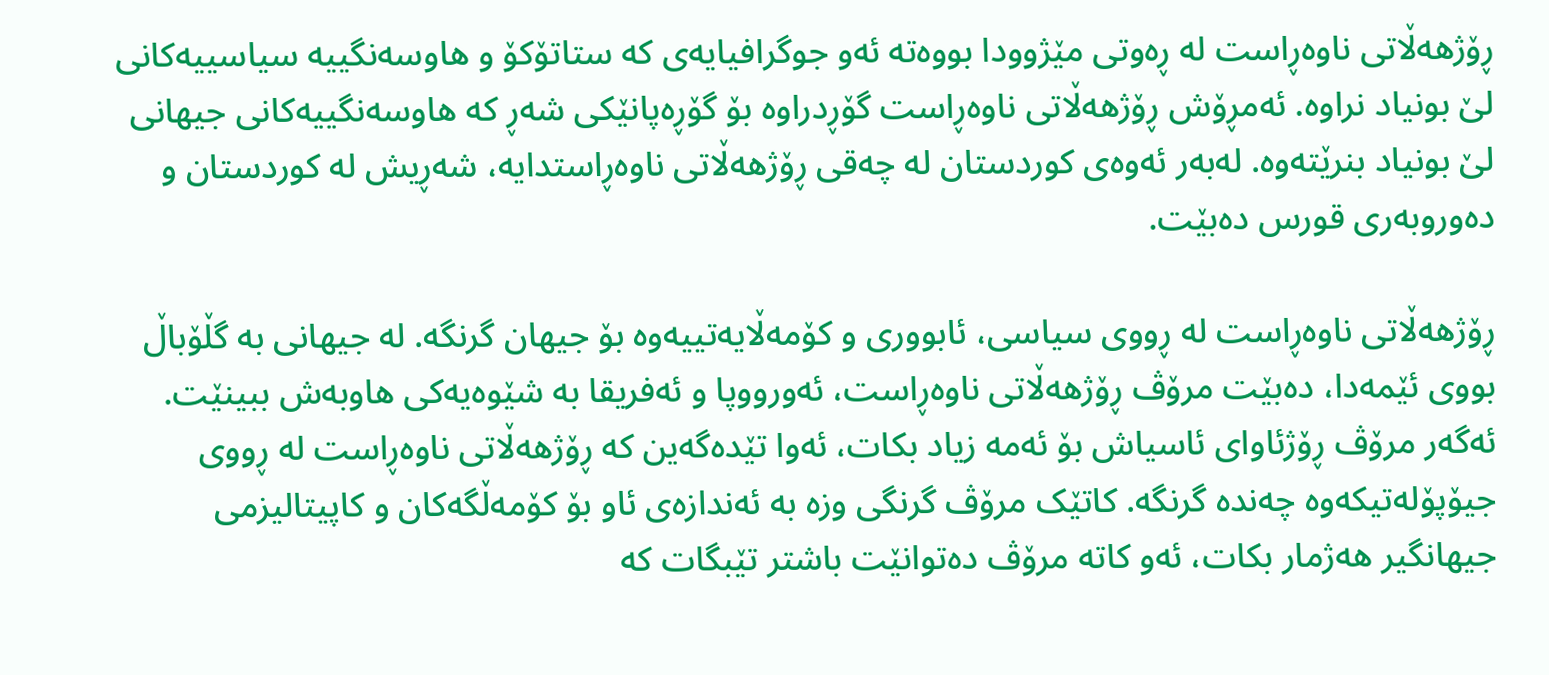ڕۆژهەڵاتی ناوەڕاست لە ڕەوتی مێژوودا بووەتە ئەو جوگرافیایەی کە ستاتۆکۆ و هاوسەنگییە سیاسییەکانی لێ بونیاد نراوە. ئەمڕۆش ڕۆژهەڵاتی ناوەڕاست گۆڕدراوە بۆ گۆڕەپانێکی شەڕ کە هاوسەنگییەکانی جیهانی لێ بونیاد بنرێتەوە. لەبەر ئەوەی کوردستان لە چەقی ڕۆژهەڵاتی ناوەڕاستدایە، شەڕیش لە کوردستان و دەوروبەری قورس دەبێت.

ڕۆژهەڵاتی ناوەڕاست لە ڕووی سیاسی، ئابووری و کۆمەڵایەتییەوە بۆ جیهان گرنگە. لە جیهانی بە گڵۆباڵ بووی ئێمەدا، دەبێت مرۆڤ ڕۆژهەڵاتی ناوەڕاست، ئەورووپا و ئەفریقا بە شێوەیەکی هاوبەش ببینێت. ئەگەر مرۆڤ ڕۆژئاوای ئاسیاش بۆ ئەمە زیاد بکات، ئەوا تێدەگەین کە ڕۆژهەڵاتی ناوەڕاست لە ڕووی جیۆپۆلەتیکەوە چەندە گرنگە. کاتێک مرۆڤ گرنگی وزە بە ئەندازەی ئاو بۆ کۆمەڵگەکان و کاپیتالیزمی جیهانگیر هەژمار بکات، ئەو کاتە مرۆڤ دەتوانێت باشتر تێبگات کە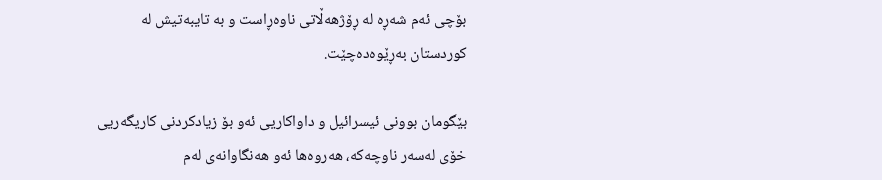بۆچی ئەم شەڕە لە ڕۆژهەڵاتی ناوەڕاست و بە تایبەتیش لە کوردستان بەڕێوەدەچێت.

بێگومان بوونی ئیسرائیل و داواکاریی ئەو بۆ زیادکردنی کاریگەریی خۆی لەسەر ناوچەکە، هەروەها ئەو هەنگاوانەی لەم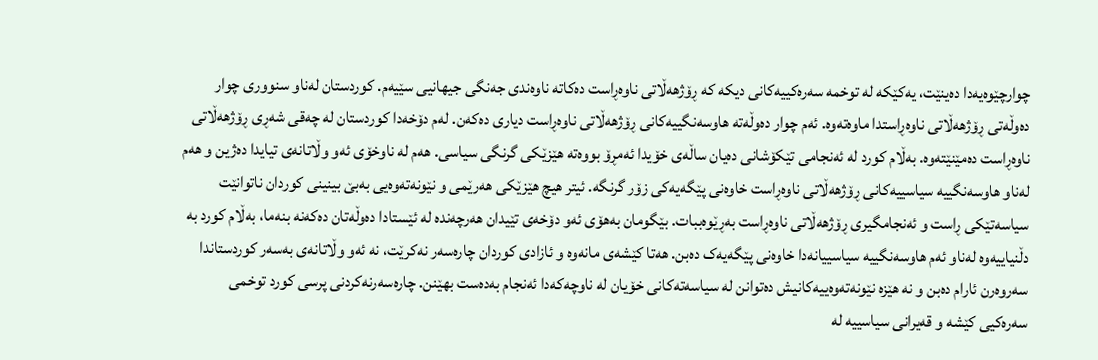چوارچێوەیەدا دەینێت، یەکێکە لە توخمە سەرەکییەکانی دیکە کە ڕۆژهەڵاتی ناوەڕاست دەکاتە ناوەندی جەنگی جیهانیی سێیەم. کوردستان لەناو سنووری چوار دەوڵەتی ڕۆژهەڵاتی ناوەڕاستدا ماوەتەوە. ئەم چوار دەوڵەتە هاوسەنگییەکانی ڕۆژهەڵاتی ناوەڕاست دیاری دەکەن. لەم دۆخەدا کوردستان لە چەقی شەڕی ڕۆژهەڵاتی ناوەڕاست دەمێنێتەوە. بەڵام کورد لە ئەنجامی تێکۆشانی دەیان ساڵەی خۆیدا ئەمڕۆ بووەتە هێزێکی گرنگی سیاسی. هەم لە ناوخۆی ئەو وڵاتانەی تیایدا دەژین و هەم لەناو هاوسەنگییە سیاسییەکانی ڕۆژهەڵاتی ناوەڕاست خاوەنی پێگەیەکی زۆر گرنگە. ئیتر هیچ هێزێکی هەرێمی و نێونەتەوەیی بەبێ بینینی کوردان ناتوانێت سیاسەتێکی ڕاست و ئەنجامگیری ڕۆژهەڵاتی ناوەڕاست بەڕێوەببات. بێگومان بەهۆی ئەو دۆخەی تێیدان هەرچەندە لە ئێستادا دەوڵەتان دەکەنە بنەما، بەڵام کورد بە دڵنیاییەوە لەناو ئەم هاوسەنگییە سیاسییانەدا خاوەنی پێگەیەک دەبن. هەتا کێشەی مانەوە و ئازادی کوردان چارەسەر نەکرێت، نە ئەو وڵاتانەی بەسەر کوردستاندا سەروەرن ئارام دەبن و نە هێزە نێونەتەوەییەکانیش دەتوانن لە سیاسەتەکانی خۆیان لە ناوچەکەدا ئەنجام بەدەست بهێنن. چارەسەرنەکردنی پرسی کورد توخمی سەرەکیی کێشە و قەیرانی سیاسییە لە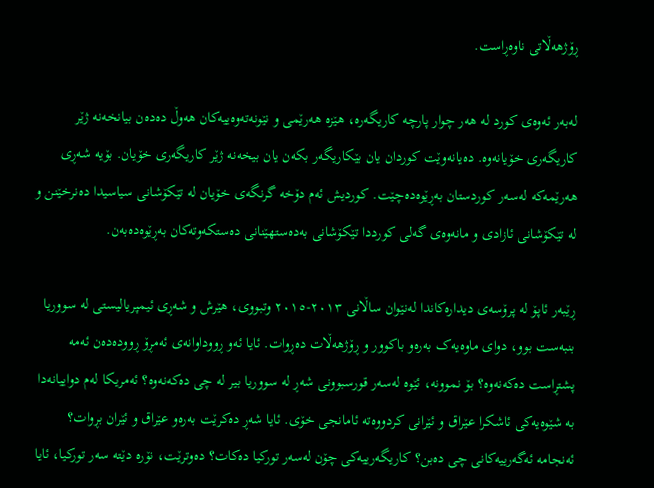ڕۆژهەڵاتی ناوەڕاست.

لەبەر ئەوەی کورد لە هەر چوار پارچە کاریگەرە، هێزە هەرێمی و نێونەتەوەییەکان هەوڵ دەدەن بیانخەنە ژێر کاریگەری خۆیانەوە. دەیانەوێت کوردان یان بێکاریگەر بکەن یان بیخەنە ژێر کاریگەری خۆیان. بۆیە شەڕی هەرێمەکە لەسەر کوردستان بەڕێوەدەچێت. کوردیش ئەم دۆخە گرنگەی خۆیان لە تێکۆشانی سیاسیدا دەنرخێنن و لە تێکۆشانی ئازادی و مانەوەی گەلی کورددا تێکۆشانی بەدەستهێنانی دەستکەوتەکان بەڕێوەدەبەن.

ڕێبەر ئاپۆ لە پرۆسەی دیدارەکاندا لەنێوان ساڵانی ٢٠١٣-٢٠١٥ وتبووی، هێرش و شەڕی ئیمپریالیستی لە سووریا بنبەست بوو، دوای ماوەیەک بەرەو باکوور و ڕۆژهەڵات دەڕوات. ئایا ئەو ڕووداوانەی ئەمڕۆ ڕوودەدەن ئەمە پشتڕاست دەکەنەوە؟ بۆ نموونە، ئێوە لەسەر قورسبوونی شەڕ لە سووریا بیر لە چی دەکەنەوە؟ ئەمریکا لەم دواییانەدا بە شێوەیەکی ئاشکرا عێراق و ئێرانی کردووەتە ئامانجی خۆی. ئایا شەڕ دەکرێت بەرەو عێراق و ئێران بڕوات؟ ئەنجامە ئەگەرییەکانی چی دەبن؟ کاریگەرییەکی چۆن لەسەر تورکیا دەکات؟ دەوترێت، نۆرە دێتە سەر تورکیا، ئایا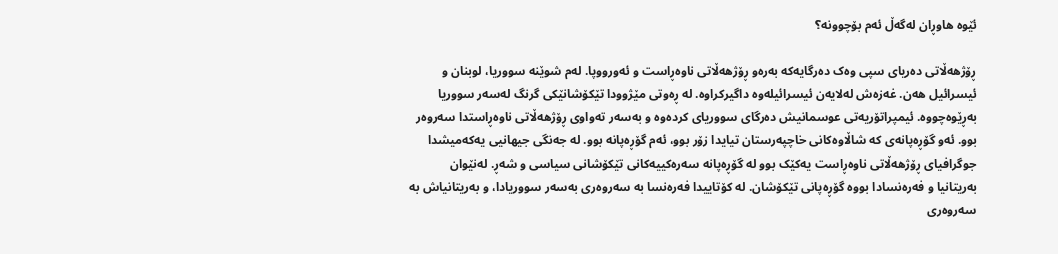ئێوە هاوڕان لەگەڵ ئەم بۆچوونە؟

ڕۆژهەڵاتی دەریای سپی وەک دەرگایەکە بەرەو ڕۆژهەڵاتی ناوەڕاست و ئەورووپا. لەم شوێنە سووریا، لوبنان و ئیسرائیل هەن. غەزەش لەلایەن ئیسرائیلەوە داگیرکراوە. لە ڕەوتی مێژوودا تێکۆشانێکی گرنگ لەسەر سووریا بەڕێوەچووە. ئیمپراتۆریەتی عوسمانیش دەرگای سووریای کردەوە و بەسەر تەواوی ڕۆژهەڵاتی ناوەڕاستدا سەروەر بوو. ئەو گۆڕەپانەی کە شاڵاوەکانی خاچپەرستان تیایدا زۆر بوو، ئەم گۆڕەپانە بوو. لە جەنگی جیهانیی یەکەمیشدا جوگرافیای ڕۆژهەڵاتی ناوەڕاست یەکێک بوو لە گۆڕەپانە سەرەکییەکانی تێکۆشانی سیاسی و شەڕ. لەنێوان بەریتانیا و فەرەنسادا بووە گۆڕەپانی تێکۆشان. لە کۆتاییدا فەرەنسا بە سەروەری بەسەر سووریادا، و بەریتانیاش بە سەروەری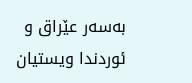بەسەر عێراق و ئوردندا ویستیان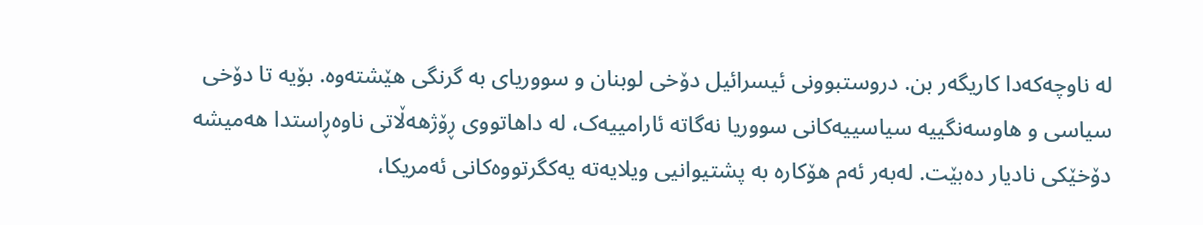لە ناوچەکەدا کاریگەر بن. دروستبوونی ئیسرائیل دۆخی لوبنان و سووریای بە گرنگی هێشتەوە. بۆیە تا دۆخی سیاسی و هاوسەنگییە سیاسییەکانی سووریا نەگاتە ئارامییەک، لە داهاتووی ڕۆژهەڵاتی ناوەڕاستدا هەمیشە دۆخێکی نادیار دەبێت. لەبەر ئەم هۆکارە بە پشتیوانیی ویلایەتە یەکگرتووەکانی ئەمریکا،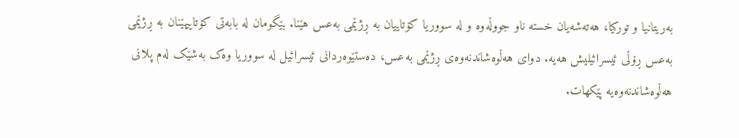بەریتانیا و تورکیا، هەتەشەیان خستە ناو جووڵەوە و لە سووریا کۆتاییان بە ڕژێمی بەعس هێنا. بێگومان لە بابەتی کۆتاییهێنان بە ڕژێمی بەعس ڕۆڵی ئیسرائیلیش هەیە. دوای هەڵوەشاندنەوەی ڕژێمی بەعس، دەستێوەردانی ئیسرائیل لە سووریا وەک بەشێک لەم پلانی هەڵوەشاندنەوەیە پێکهات.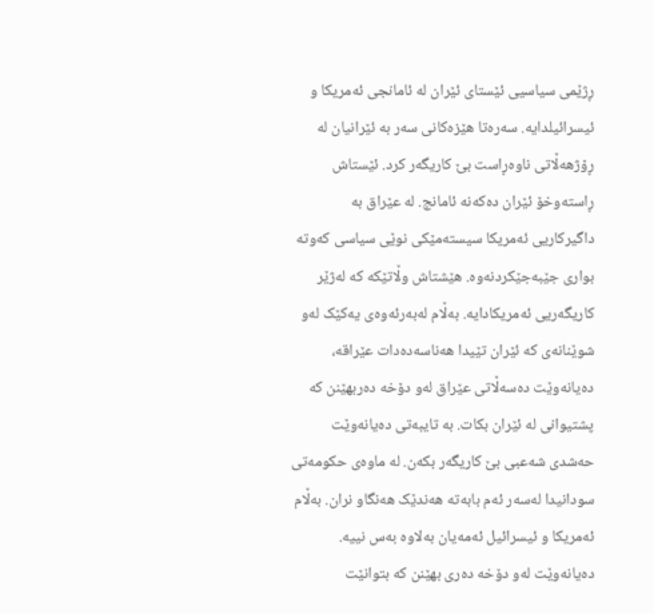ڕژێمی سیاسیی ئێستای ئێران لە ئامانجی ئەمریکا و ئیسرائیلدایە. سەرەتا هێزەکانی سەر بە ئێرانیان لە ڕۆژهەڵاتی ناوەڕاست بێ کاریگەر کرد. ئێستاش ڕاستەوخۆ ئێران دەکەنە ئامانج. لە عێراق بە داگیرکاریی ئەمریکا سیستەمێکی نوێی سیاسی کەوتە بواری جێبەجێکردنەوە. هێشتاش وڵاتێکە کە لەژێر کاریگەریی ئەمریکادایە. بەڵام لەبەرئەوەی یەکێک لەو شوێنانەی کە ئێران تێیدا هەناسەدەدات عێراقە، دەیانەوێت دەسەڵاتی عێراق لەو دۆخە دەربهێنن کە پشتیوانی لە ئێران بکات. بە تایبەتی دەیانەوێت حەشدی شەعبی بێ کاریگەر بکەن. لە ماوەی حکومەتی سودانیدا لەسەر ئەم بابەتە هەندێک هەنگاو نران. بەڵام ئەمریکا و ئیسرائیل ئەمەیان بەلاوە بەس نییە. دەیانەوێت لەو دۆخە دەری بهێنن کە بتوانێت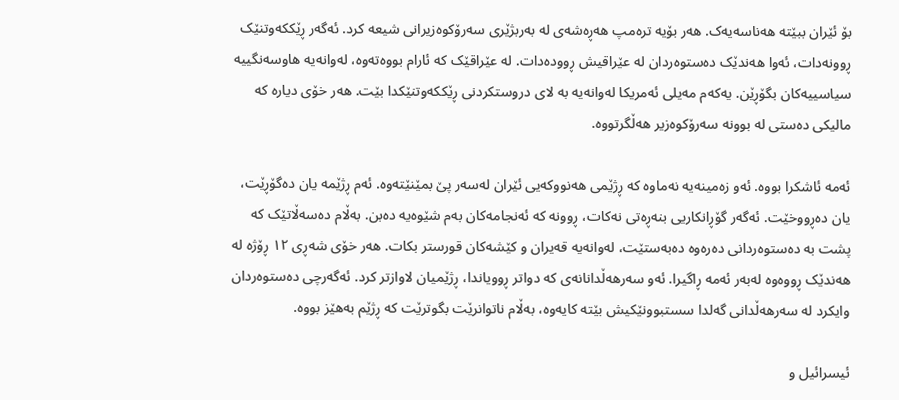بۆ ئێران ببێتە هەناسەیەک. هەر بۆیە ترەمپ هەڕەشەی لە بەربژێری سەرۆکوەزیرانی شیعە کرد. ئەگەر ڕێککەوتنێک ڕوونەدات، ئەوا هەندێک دەستوەردان لە عێراقیش ڕوودەدات. لە عێراقێک کە ئارام بووەتەوە، لەوانەیە هاوسەنگییە سیاسییەکان بگۆڕێن. یەکەم مەیلی ئەمریکا لەوانەیە بە لای دروستکردنی ڕێککەوتنێکدا بێت. هەر خۆی دیارە کە مالیکی دەستی لە بوونە سەرۆکوەزیر هەڵگرتووە.

ئەمە ئاشکرا بووە. ئەو زەمینەیە نەماوە کە ڕژێمی هەنووکەیی ئێران لەسەر پێ بمێنێتەوە. ئەم ڕژێمە یان دەگۆڕێت، یان دەڕووخێت. ئەگەر گۆڕانکاریی بنەڕەتی نەکات، ڕوونە کە ئەنجامەکان بەم شێوەیە دەبن. بەڵام دەسەڵاتێک کە پشت بە دەستوەردانی دەرەوە دەبەستێت، لەوانەیە قەیران و کێشەکان قورستر بکات. هەر خۆی شەڕی ١٢ ڕۆژە لە هەندێک ڕووەوە لەبەر ئەمە ڕاگیرا. ئەو سەرهەڵدانانەی کە دواتر ڕوویاندا، ڕژێمیان لاوازتر کرد. ئەگەرچی دەستوەردان وایکرد لە سەرهەڵدانی گەلدا سستبوونێکیش بێتە کایەوە، بەڵام ناتوانرێت بگوترێت کە ڕژێم بەهێز بووە.

ئیسرائیل و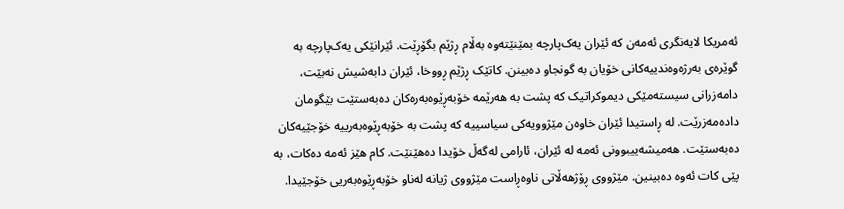ئەمریکا لایەنگری ئەمەن کە ئێران یەک‌پارچە بمێنێتەوە بەڵام ڕژێم بگۆڕێت. ئێرانێکی یەک‌پارچە بە گوێرەی بەرژەوەندییەکانی خۆیان بە گونجاو دەبینن. کاتێک ڕژێم ڕووخا، ئێران دابەشیش نەبێت، دامەزرانی سیستەمێکی دیموکراتیک کە پشت بە هەرێمە خۆبەڕێوەبەرەکان دەبەستێت بێگومان دادەمەزرێت. لە ڕاستیدا ئێران خاوەن مێژوویەکی سیاسییە کە پشت بە خۆبەڕێوەبەرییە خۆجێیەکان دەبەستێت. هەمیشەییبوونی ئەمە لە ئێران، ئارامی لەگەڵ خۆیدا دەهێنێت. کام هێز ئەمە دەکات، بە پێی کات ئەوە دەبینین. مێژووی ڕۆژهەڵاتی ناوەڕاست مێژووی ژیانە لەناو خۆبەڕێوەبەریی خۆجێیدا.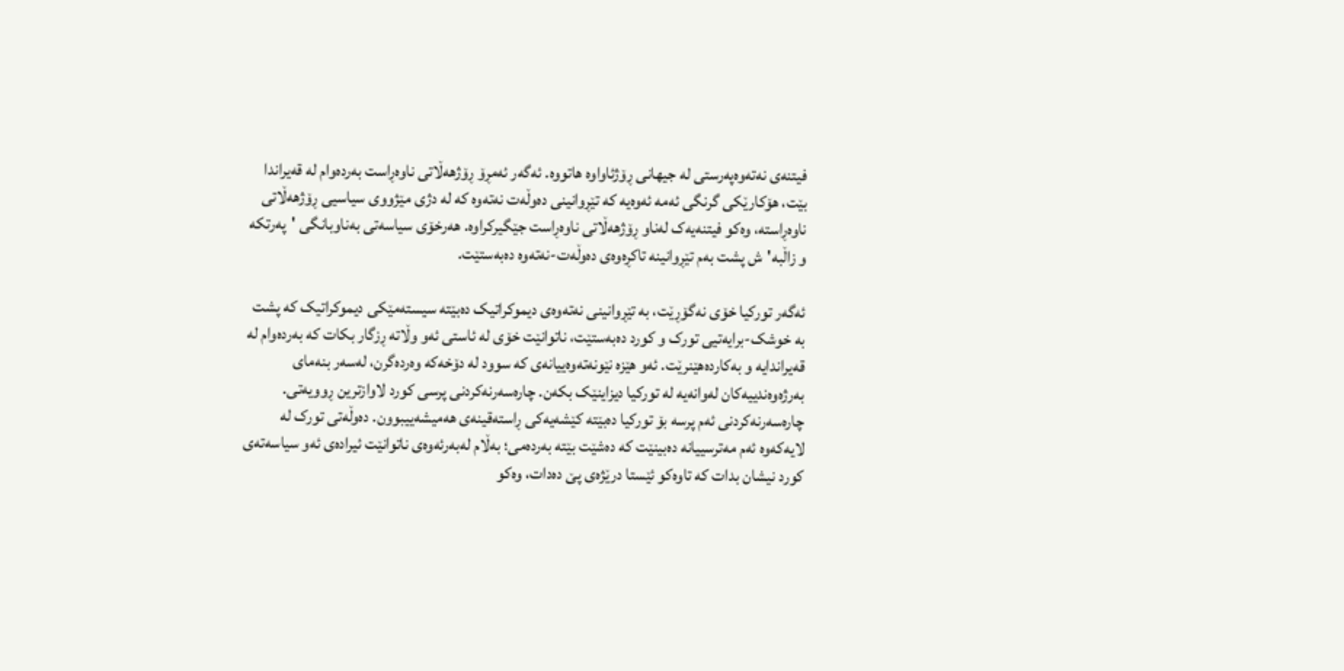فیتنەی نەتەوەپەرستی لە جیهانی ڕۆژئاواوە هاتووە. ئەگەر ئەمڕۆ ڕۆژهەڵاتی ناوەڕاست بەردەوام لە قەیراندا بێت، هۆکارێکی گرنگی ئەمە ئەوەیە کە تێڕوانینی دەوڵەت نەتەوە کە لە دژی مێژووی سیاسیی ڕۆژهەڵاتی ناوەڕاستە، وەکو فیتنەیەک لەناو ڕۆژهەڵاتی ناوەڕاست جێگیرکراوە. هەرخۆی سیاسەتی بەناوبانگی 'پەرتکە و زاڵبە'ش پشت بەم تێڕوانینە تاکڕەوەی دەوڵەت-نەتەوە دەبەستێت.

ئەگەر تورکیا خۆی نەگۆڕێت، بە تێڕوانینی نەتەوەی دیموکراتیک دەبێتە سیستەمێکی دیموکراتیک کە پشت بە خوشک-برایەتیی تورک و کورد دەبەستێت، ناتوانێت خۆی لە ئاستی ئەو وڵاتە ڕزگار بکات کە بەردەوام لە قەیراندایە و بەکاردەهێنرێت. ئەو هێزە نێونەتەوەییانەی کە سوود لە دۆخەکە وەردەگرن، لەسەر بنەمای بەرژەوەندییەکان لەوانەیە لە تورکیا دیزاینێک بکەن. چارەسەرنەکردنی پرسی کورد لاوازترین ڕوویەتی. چارەسەرنەکردنی ئەم پرسە بۆ تورکیا دەبێتە کێشەیەکی ڕاستەقینەی هەمیشەییبوون. دەوڵەتی تورک لە لایەکەوە ئەم مەترسییانە دەبینێت کە دەشێت بێتە بەردەمی؛ بەڵام لەبەرئەوەی ناتوانێت ئیرادەی ئەو سیاسەتەی کورد نیشان بدات کە تاوەکو ئێستا درێژەی پێ دەدات، وەکو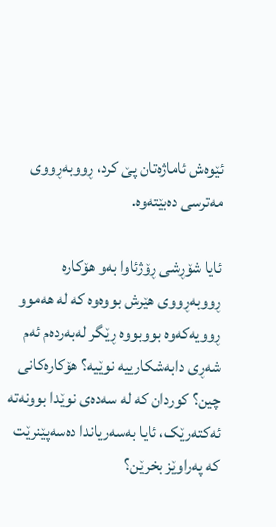ئێوەش ئاماژەتان پێ کرد، ڕووبەڕووی مەترسی دەبێتەوە.

ئایا شۆڕشی ڕۆژئاوا بەو هۆکارە ڕووبەڕووی هێرش بووەوە کە لە هەموو ڕوویەکەوە بووبووە ڕێگر لەبەردەم ئەم شەڕی دابەشکارییە نوێیە؟ هۆکارەکانی چین؟ کوردان کە لە سەدەی نوێدا بوونەتە ئەکتەرێک، ئایا بەسەریاندا دەسەپێنرێت کە پەراوێز بخرێن؟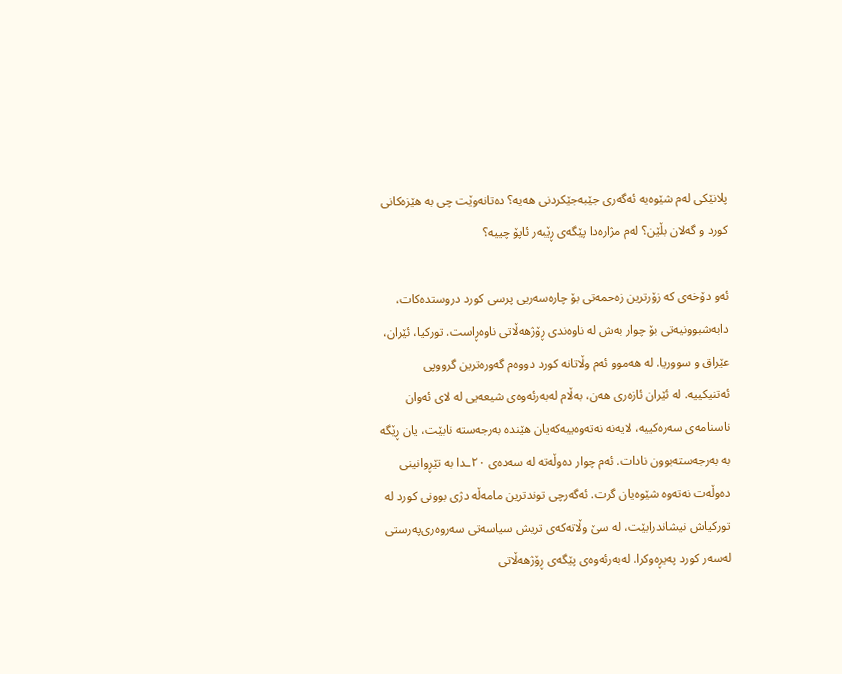پلانێکی لەم شێوەیە ئەگەری جێبەجێکردنی هەیە؟ دەتانەوێت چی بە هێزەکانی کورد و گەلان بڵێن؟ لەم مژارەدا پێگەی ڕێبەر ئاپۆ چییە؟

ئەو دۆخەی کە زۆرترین زەحمەتی بۆ چارەسەریی پرسی کورد دروستدەکات، دابەشبوونیەتی بۆ چوار بەش لە ناوەندی ڕۆژهەڵاتی ناوەڕاست. تورکیا، ئێران، عێراق و سووریا. لە هەموو ئەم وڵاتانە کورد دووەم گەورەترین گرووپی ئەتنیکییە. لە ئێران ئازەری هەن، بەڵام لەبەرئەوەی شیعەیی لە لای ئەوان ناسنامەی سەرەکییە، لایەنە نەتەوەییەکەیان هێندە بەرجەستە نابێت، یان ڕێگە بە بەرجەستەبوون نادات. ئەم چوار دەوڵەتە لە سەدەی ٢٠ـدا بە تێڕوانینی دەوڵەت نەتەوە شێوەیان گرت. ئەگەرچی توندترین مامەڵە دژی بوونی کورد لە تورکیاش نیشاندرابێت، لە سێ وڵاتەکەی تریش سیاسەتی سەروەری‌پەرستی لەسەر کورد پەیڕەوکرا. لەبەرئەوەی پێگەی ڕۆژهەڵاتی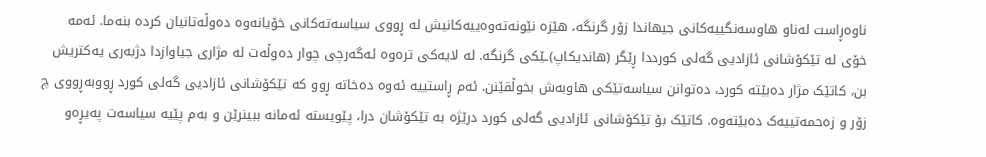ناوەڕاست لەناو هاوسەنگییەکانی جیهاندا زۆر گرنگە، هێزە نێونەتەوەییەکانیش لە ڕووی سیاسەتەکانی خۆیانەوە دەوڵەتانیان کردە بنەما. ئەمە خۆی لە تێکۆشانی ئازادیی گەلی کورددا ڕێگر (هاندیکاپ)ـێکی گرنگە. لە لایەکی ترەوە ئەگەرچی چوار دەوڵەت لە مژاری جیاوازدا دژبەری یەکتریش بن، کاتێک مژار دەبێتە کورد، دەتوانن سیاسەتێکی هاوبەش بخوڵقێنن. ئەم ڕاستییە ئەوە دەخاتە ڕوو کە تێکۆشانی ئازادیی گەلی کورد ڕووبەڕووی چ زۆر و زەحمەتییەک دەبێتەوە. کاتێک بۆ تێکۆشانی ئازادیی گەلی کورد درێژە بە تێکۆشان درا، پێویستە ئەمانە ببینرێن و بەم پێیە سیاسەت پەیڕەو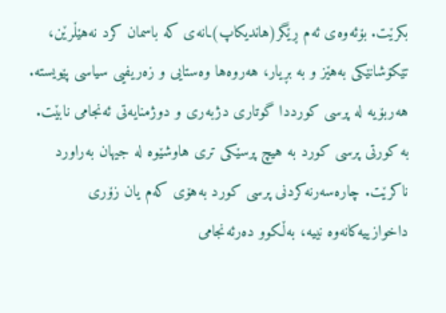بکرێت. بۆئەوەی ئەم ڕێگر(هاندیکاپ)ـانەی کە باسمان کرد نەهێڵرێن، تێکۆشانێکی بەهێز و بە بڕیار، هەروەها وەستایی و زەریفیی سیاسی پێویستە. هەربۆیە لە پرسی کورددا گوتاری دژبەری و دوژمنایەتی ئەنجامی نابێت. بە کورتی پرسی کورد بە هیچ پرسێکی تری هاوشێوە لە جیهان بەراورد ناکرێت. چارەسەرنەکردنی پرسی کورد بەهۆی کەم یان زۆری داخوازییەکانەوە نییە، بەڵکوو دەرئەنجامی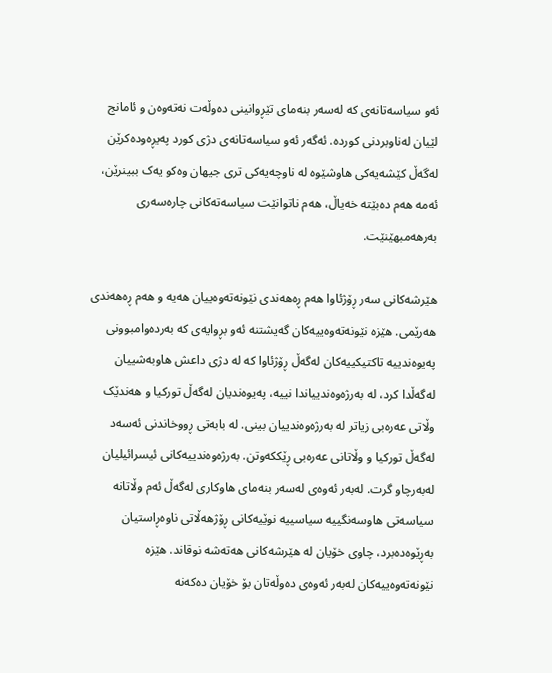ئەو سیاسەتانەی کە لەسەر بنەمای تێڕوانینی دەوڵەت نەتەوەن و ئامانج لێیان لەناوبردنی کوردە. ئەگەر ئەو سیاسەتانەی دژی کورد پەیڕەودەکرێن لەگەڵ کێشەیەکی هاوشێوە لە ناوچەیەکی تری جیهان وەکو یەک ببینرێن، ئەمە هەم دەبێتە خەیاڵ، هەم ناتوانێت سیاسەتەکانی چارەسەری بەرهەمبهێنێت.

هێرشەکانی سەر ڕۆژئاوا هەم ڕەهەندی نێونەتەوەییان هەیە و هەم ڕەهەندی هەرێمی. هێزە نێونەتەوەییەکان گەیشتنە ئەو بڕوایەی کە بەردەوامبوونی پەیوەندییە تاکتیکییەکان لەگەڵ ڕۆژئاوا کە لە دژی داعش هاوبەشییان لەگەڵدا کرد، لە بەرژەوەندییاندا نییە، پەیوەندیان لەگەڵ تورکیا و هەندێک وڵاتی عەرەبی زیاتر لە بەرژەوەندییان بینی. لە بابەتی ڕووخاندنی ئەسەد لەگەڵ تورکیا و وڵاتانی عەرەبی ڕێککەوتن. بەرژەوەندییەکانی ئیسرائیلیان لەبەرچاو گرت. لەبەر ئەوەی لەسەر بنەمای هاوکاری لەگەڵ ئەم وڵاتانە سیاسەتی هاوسەنگییە سیاسییە نوێیەکانی ڕۆژهەڵاتی ناوەڕاستیان بەڕێوەدەبرد، چاوی خۆیان لە هێرشەکانی هەتەشە نوقاند. هێزە نێونەتەوەییەکان لەبەر ئەوەی دەوڵەتان بۆ خۆیان دەکەنە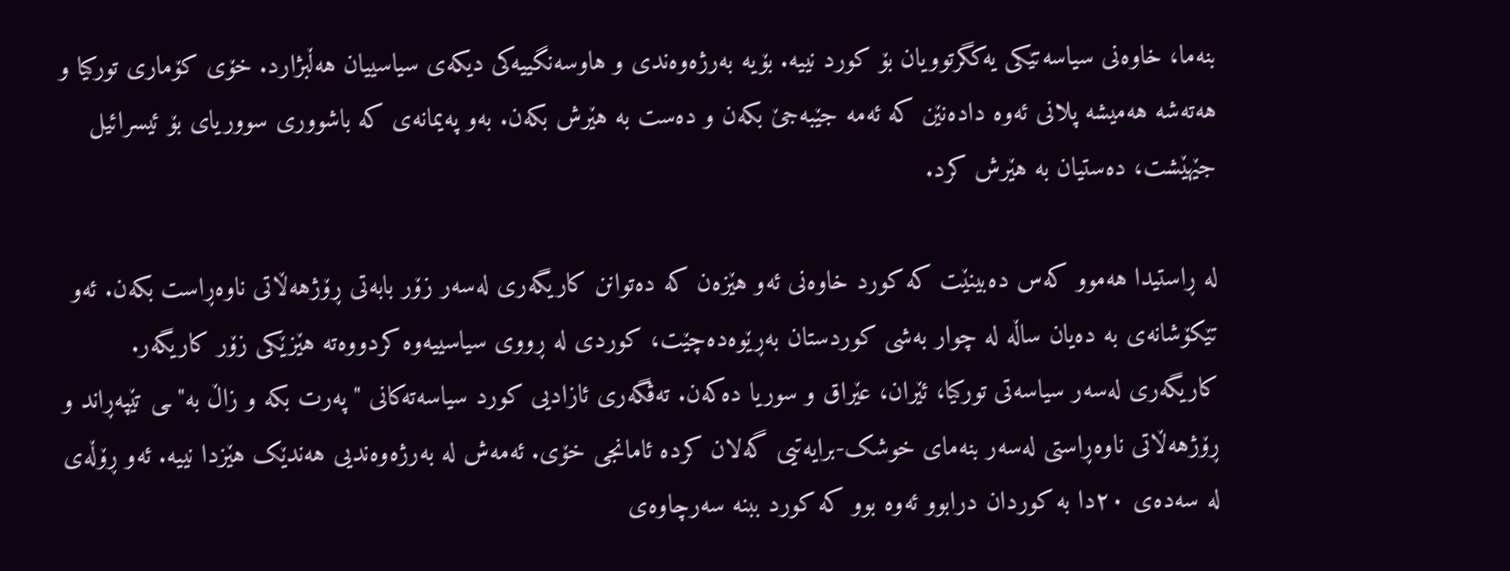بنەما، خاوەنی سیاسەتێکی یەکگرتوویان بۆ کورد نییە. بۆیە بەرژەوەندی و هاوسەنگییەکی دیکەی سیاسییان هەڵبژارد. خۆی کۆماری تورکیا و هەتەشە هەمیشە پلانی ئەوە دادەنێن کە ئەمە جێبەجێ بکەن و دەست بە هێرش بکەن. بەو پەیمانەی کە باشووری سووریای بۆ ئیسرائیل جێهێشت، دەستیان بە هێرش کرد.

لە ڕاستیدا هەموو کەس دەبینێت کە کورد خاوەنی ئەو هێزەن کە دەتوانن کاریگەری لەسەر زۆر بابەتی ڕۆژهەڵاتی ناوەڕاست بکەن. ئەو تێکۆشانەی بە دەیان ساڵە لە چوار بەشی کوردستان بەڕێوەدەچێت، کوردی لە ڕووی سیاسییەوە کردووەتە هێزێکی زۆر کاریگەر. کاریگەری لەسەر سیاسەتی تورکیا، ئێران، عێراق و سوریا دەکەن. تەڤگەری ئازادیی کورد سیاسەتەکانی "پەرت بکە و زاڵ بە"ـی تێپەڕاند و ڕۆژهەڵاتی ناوەڕاستی لەسەر بنەمای خوشک-برایەتیی گەلان کردە ئامانجی خۆی. ئەمەش لە بەرژەوەندیی هەندێک هێزدا نییە. ئەو ڕۆڵەی لە سەدەی ٢٠دا بە کوردان درابوو ئەوە بوو کە کورد ببنە سەرچاوەی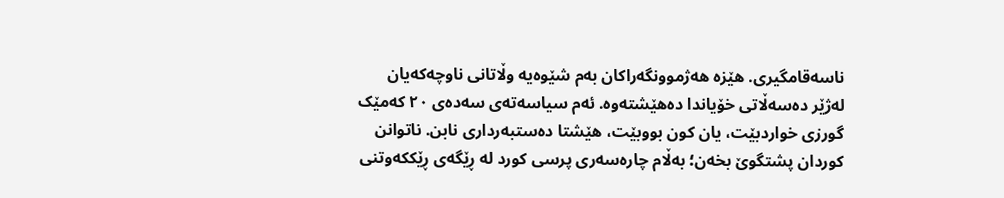ناسەقامگیری. هێزە هەژموونگەراکان بەم شێوەیە وڵاتانی ناوچەکەیان لەژێر دەسەڵاتی خۆیاندا دەهێشتەوە. ئەم سیاسەتەی سەدەی ٢٠ کەمێک گورزی خواردبێت، یان کون بووبێت، هێشتا دەستبەرداری نابن. ناتوانن کوردان پشتگوێ بخەن؛ بەڵام چارەسەری پرسی کورد لە ڕێگەی ڕێککەوتنی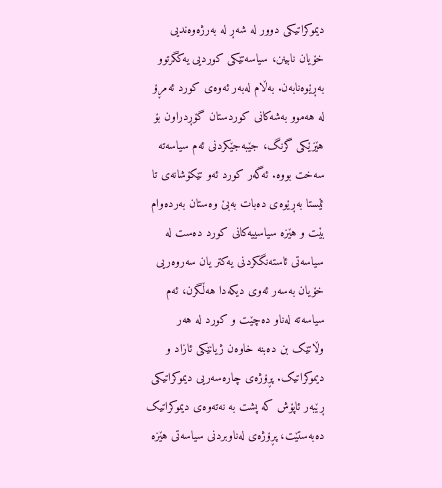دیموکراتیکی دوور لە شەڕ لە بەرژەوەندیی خۆیان نابینن، سیاسەتێکی کوردیی یەکگرتوو بەڕێوەنابەن. بەڵام لەبەر ئەوەی کورد ئەمڕۆ لە هەموو بەشەکانی کوردستان گۆڕدراون بۆ هێزێکی گرنگ، جێبەجێکردنی ئەم سیاسەتە سەخت بووە. ئەگەر کورد ئەو تێکۆشانەی تا ئێستا بەڕێوەی دەبات بەبێ وەستان بەردەوام بێت و هێزە سیاسییەکانی کورد دەست لە سیاسەتی ئاستەنگکردنی یەکتر یان سەروەریی خۆیان بەسەر ئەوی دیکەدا هەڵگرن، ئەم سیاسەتە لەناو دەچێت و کورد لە هەر وڵاتێک بن دەبنە خاوەن ژیانێکی ئازاد و دیموکراتیک. پڕۆژەی چارەسەریی دیموکراتیکی ڕێبەر ئاپۆش کە پشت بە نەتەوەی دیموکراتیک دەبەستێت، پڕۆژەی لەناوبردنی سیاسەتی هێزە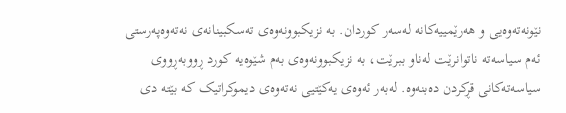نێونەتەوەیی و هەرێمییەکانە لەسەر کوردان. بە نزیکبوونەوەی تەسکبینانەی نەتەوەپەرستی ئەم سیاسەتە ناتوانرێت لەناو ببرێت، بە نزیکبوونەوەی بەم شێوەیە کورد ڕووبەڕووی سیاسەتەکانی قڕکردن دەبنەوە. لەبەر ئەوەی یەکێتیی نەتەوەی دیموکراتیک کە بێتە دی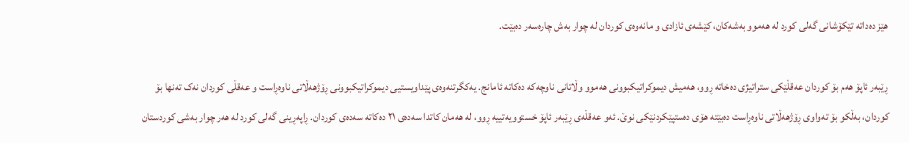هێز دەداتە تێکۆشانی گەلی کورد لە هەموو بەشەکان، کێشەی ئازادی و مانەوەی کوردان لە چوار بەش چارەسەر دەبێت.

ڕێبەر ئاپۆ هەم بۆ کوردان عەقڵێکی ستراتیژی دەخاتە ڕوو، هەمیش دیموکراتیکبوونی هەموو وڵاتانی ناوچەکە دەکاتە ئامانج. یەکگرتنەوەی پێداویستیی دیموکراتیکبوونی ڕۆژهەڵاتی ناوەڕاست و عەقڵی کوردان نەک تەنها بۆ کوردان، بەڵکو بۆ تەواوی ڕۆژهەڵاتی ناوەڕاست دەبێتە هۆی دەستپێکردنێکی نوێ. ئەو عەقڵەی ڕێبەر ئاپۆ خستوویەتییە ڕوو، لە هەمان کاتدا سەدەی ٢١ دەکاتە سەدەی کوردان. ڕاپەڕینی گەلی کورد لە هەر چوار بەشی کوردستان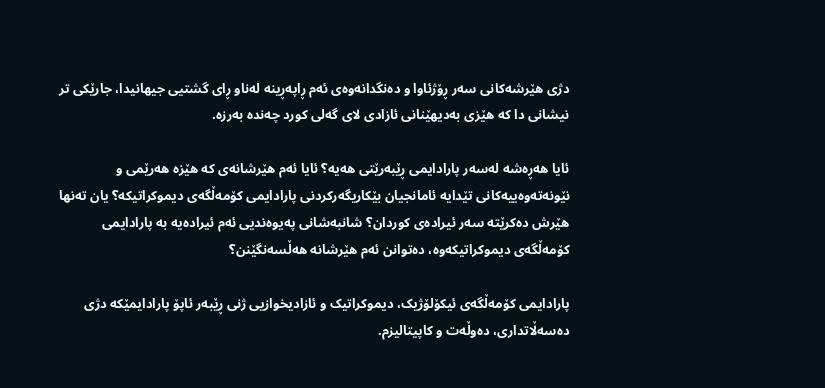دژی هێرشەکانی سەر ڕۆژئاوا و دەنگدانەوەی ئەم ڕاپەڕینە لەناو ڕای گشتیی جیهانیدا، جارێکی تر نیشانی دا کە هێزی بەدیهێنانی ئازادی لای گەلی کورد چەندە بەرزە.

ئایا هەڕەشە لەسەر پارادایمی ڕێبەرێتی هەیە؟ ئایا ئەم هێرشانەی کە هێزە هەرێمی و نێونەتەوەییەکانی تێدایە ئامانجیان بێکاریگەرکردنی پارادایمی کۆمەڵگەی دیموکراتیکە؟ یان تەنها هێرش دەکرێتە سەر ئیرادەی کوردان؟ شانبەشانی پەیوەندیی ئەم ئیرادەیە بە پارادایمی کۆمەڵگەی دیموکراتیکەوە، دەتوانن ئەم هێرشانە هەڵسەنگێنن؟

پارادایمی کۆمەڵگەی ئیکۆلۆژیک، دیموکراتیک و ئازادیخوازیی ژنی ڕێبەر ئاپۆ پارادایمێکە دژی دەسەڵاتداری، دەوڵەت و کاپیتالیزم.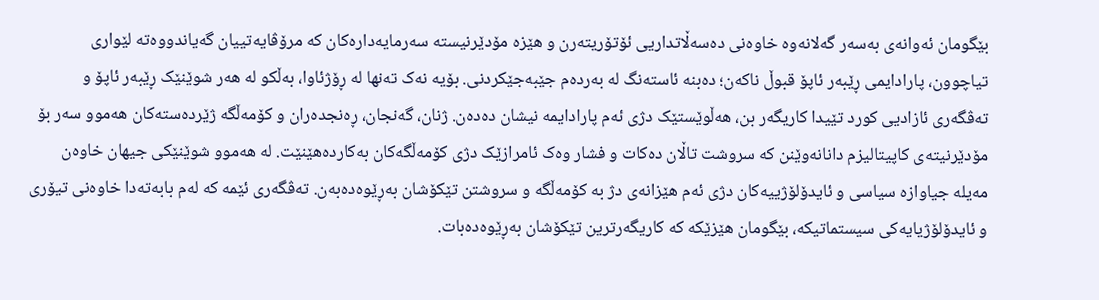بێگومان ئەوانەی بەسەر گەلانەوە خاوەنی دەسەڵاتداریی ئۆتۆریتەرن و هێزە مۆدێرنیستە سەرمایەدارەکان کە مرۆڤایەتییان گەیاندووەتە لێواری تیاچوون، پارادایمی ڕێبەر ئاپۆ قبوڵ ناکەن؛ دەبنە ئاستەنگ لە بەردەم جێبەجێکردنی. بۆیە نەک تەنها لە ڕۆژئاوا، بەڵکو لە هەر شوێنێک ڕێبەر ئاپۆ و تەڤگەری ئازادیی کورد تێیدا کاریگەر بن، هەڵوێستێک دژی ئەم پارادایمە نیشان دەدەن. ژنان، گەنجان، ڕەنجدەران و کۆمەڵگە ژێردەستەکان هەموو سەر بۆ مۆدێرنیتەی کاپیتالیزم دانانەوێنن کە سروشت تاڵان دەکات و فشار وەک ئامرازێک دژی کۆمەڵگەکان بەکاردەهێنێت. لە هەموو شوێنێکی جیهان خاوەن مەیلە جیاوازە سیاسی و ئایدۆلۆژییەکان دژی ئەم هێزانەی دژ بە کۆمەڵگە و سروشتن تێکۆشان بەڕێوەدەبەن. تەڤگەری ئێمە کە لەم بابەتەدا خاوەنی تیۆری و ئایدۆلۆژیایەکی سیستماتیکە، بێگومان هێزێکە کە کاریگەرترین تێکۆشان بەڕێوەدەبات.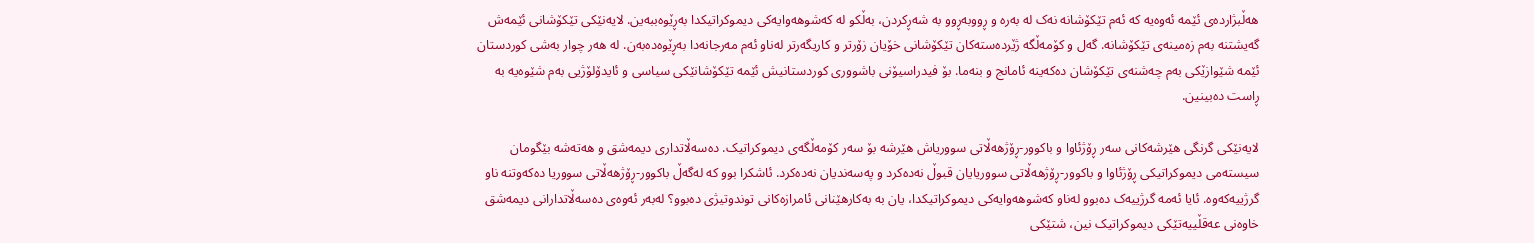هەڵبژاردەی ئێمە ئەوەیە کە ئەم تێکۆشانە نەک لە بەرە و ڕووبەڕوو بە شەڕکردن، بەڵکو لە کەشوهەوایەکی دیموکراتیکدا بەڕێوەببەین. لایەنێکی تێکۆشانی ئێمەش گەیشتنە بەم زەمینەی تێکۆشانە. گەل و کۆمەڵگە ژێردەستەکان تێکۆشانی خۆیان زۆرتر و کاریگەرتر لەناو ئەم مەرجانەدا بەڕێوەدەبەن. لە هەر چوار بەشی کوردستان ئێمە شێوازێکی بەم چەشنەی تێکۆشان دەکەینە ئامانج و بنەما. بۆ فیدراسیۆنی باشووری کوردستانیش ئێمە تێکۆشانێکی سیاسی و ئایدۆلۆژیی بەم شێوەیە بە ڕاست دەبینین.

لایەنێکی گرنگی هێرشەکانی سەر ڕۆژئاوا و باکوور-ڕۆژهەڵاتی سووریاش هێرشە بۆ سەر کۆمەڵگەی دیموکراتیک. دەسەڵاتداری دیمەشق و هەتەشە بێگومان سیستەمی دیموکراتیکی ڕۆژئاوا و باکوور-ڕۆژهەڵاتی سووریایان قبوڵ نەدەکرد و پەسەندیان نەدەکرد. ئاشکرا بوو کە لەگەڵ باکوور-ڕۆژهەڵاتی سووریا دەکەوتنە ناو گرژییەکەوە. ئایا ئەمە گرژییەک دەبوو لەناو کەشوهەوایەکی دیموکراتیکدا، یان بە بەکارهێنانی ئامرازەکانی توندوتیژی دەبوو؟ لەبەر ئەوەی دەسەڵاتدارانی دیمەشق خاوەنی عەقڵییەتێکی دیموکراتیک نین، شتێکی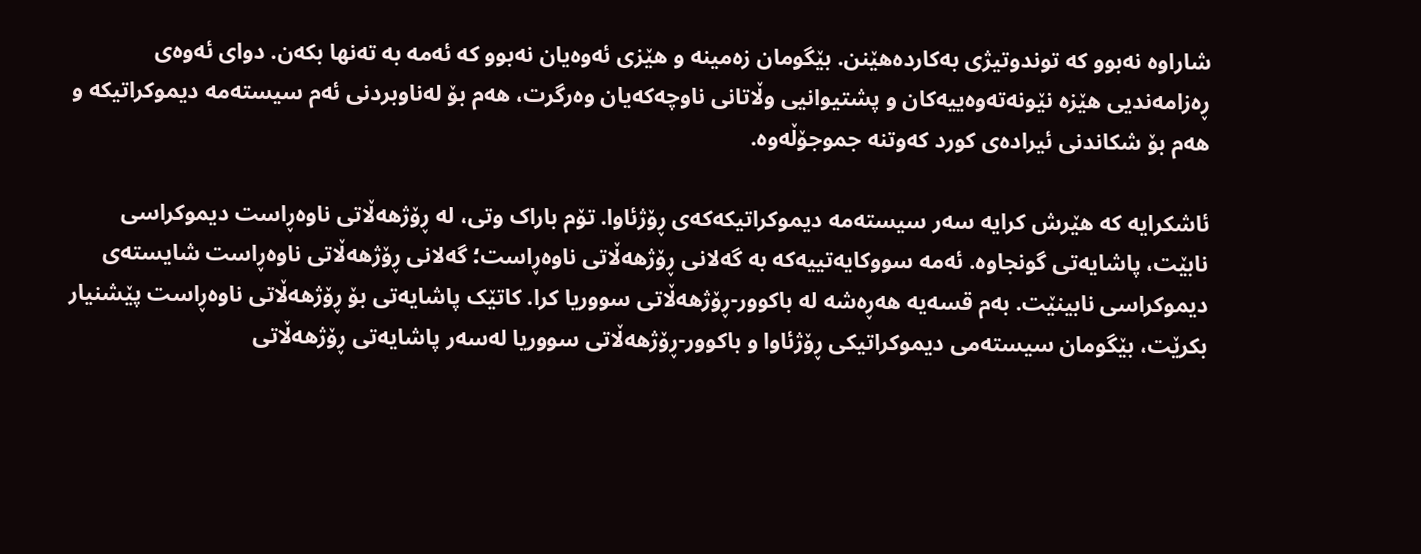شاراوە نەبوو کە توندوتیژی بەکاردەهێنن. بێگومان زەمینە و هێزی ئەوەیان نەبوو کە ئەمە بە تەنها بکەن. دوای ئەوەی ڕەزامەندیی هێزە نێونەتەوەییەکان و پشتیوانیی وڵاتانی ناوچەکەیان وەرگرت، هەم بۆ لەناوبردنی ئەم سیستەمە دیموکراتیکە و هەم بۆ شکاندنی ئیرادەی کورد کەوتنە جموجۆڵەوە.

ئاشکرایە کە هێرش کرایە سەر سیستەمە دیموکراتیکەکەی ڕۆژئاوا. تۆم باراک وتی، لە ڕۆژهەڵاتی ناوەڕاست دیموکراسی نابێت، پاشایەتی گونجاوە. ئەمە سووکایەتییەکە بە گەلانی ڕۆژهەڵاتی ناوەڕاست؛ گەلانی ڕۆژهەڵاتی ناوەڕاست شایستەی دیموکراسی نابینێت. بەم قسەیە هەڕەشە لە باکوور-ڕۆژهەڵاتی سووریا کرا. کاتێک پاشایەتی بۆ ڕۆژهەڵاتی ناوەڕاست پێشنیار بکرێت، بێگومان سیستەمی دیموکراتیکی ڕۆژئاوا و باکوور-ڕۆژهەڵاتی سووریا لەسەر پاشایەتی ڕۆژهەڵاتی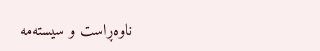ناوەڕاست و سیستەمە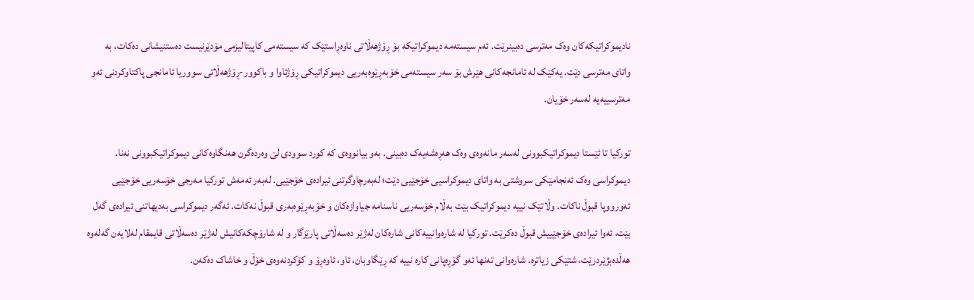نادیموکراتیکەکان وەک مەترسی دەبینرێت. ئەم سیستەمە دیموکراتیکە بۆ ڕۆژهەڵاتی ناوەڕاستێک کە سیستەمی کاپیتالیزمی مۆدێرنیست دەستنیشانی دەکات، بە واتای مەترسی دێت. یەکێک لە ئامانجەکانی هێرش بۆ سەر سیستەمی خۆبەڕێوەبەریی دیموکراتیکی ڕۆژئاوا و باکوور-ڕۆژهەڵاتی سووریا ئامانجی پاکتاوکردنی ئەو مەترسییەیە لەسەر خۆیان.

تورکیا تا ئێستا دیموکراتیکبوونی لەسەر مانەوەی وەک هەڕەشەیەک دەبینی. بەو بیانووەی کە کورد سوودی لێ وەردەگرن هەنگاوەکانی دیموکراتیکبوونی نەنا. دیموکراسی وەک ئەنجامێکی سروشتی بە واتای دیموکراسیی خۆجێیی دێت؛ لەبەرچاوگرتنی ئیرادەی خۆجێیی. لەبەر ئەمەش تورکیا مەرجی خۆسەریی خۆجێیی ئەورووپا قبوڵ ناکات. وڵاتێک نییە دیموکراتیک بێت بەڵام خۆسەریی ناسنامە جیاوازەکان و خۆبەڕێوەبەری قبوڵ نەکات. ئەگەر دیموکراسی بەدیهاتنی ئیرادەی گەل بێت، ئەوا ئیرادەی خۆجێییش قبوڵ دەکرێت. تورکیا لە شارەوانییەکانی شارەکان لەژێر دەسەڵاتی پارێزگار و لە شارۆچکەکانیش لەژێر دەسەڵاتی قایمقام لەلایەن گەلەوە هەڵدەبژێردرێت، شتێکی زیاترە. شارەوانی تەنها ئەو گۆڕەپانی کارە نییە کە ڕێگاوبان، ئاو، ئاوەڕۆ و کۆکردنەوەی خۆڵ و خاشاک دەکەن.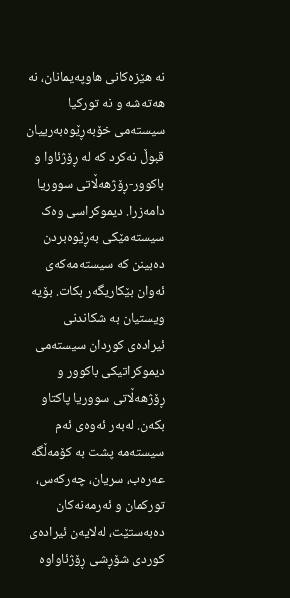نە هێزەکانی هاوپەیمانان، نە هەتەشە و نە تورکیا سیستەمی خۆبەڕێوەبەرییان قبوڵ نەکرد کە لە ڕۆژئاوا و باکوور-ڕۆژهەڵاتی سووریا دامەزرا. دیموکراسی وەک سیستەمێکی بەڕێوەبردن دەبینن کە سیستەمەکەی ئەوان بێکاریگەر بکات. بۆیە ویستیان بە شکاندنی ئیرادەی کوردان سیستەمی دیموکراتیکی باکوور و ڕۆژهەڵاتی سووریا پاکتاو بکەن. لەبەر ئەوەی ئەم سیستەمە پشت بە کۆمەڵگە عەرەب، سریان، چەرکەس، تورکمان و ئەرمەنەکان دەبەستێت، لەلایەن ئیرادەی کوردی شۆڕشی ڕۆژئاواوە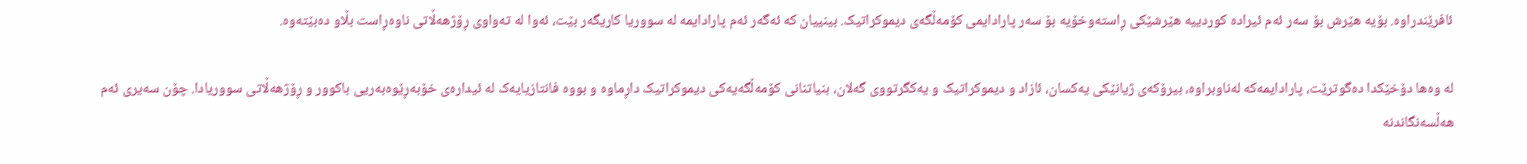ئافرێندراوە. بۆیە هێرش بۆ سەر ئەم ئیرادە کوردییە هێرشێکی ڕاستەوخۆیە بۆ سەر پارادایمی کۆمەڵگەی دیموکراتیک. بینییان کە ئەگەر ئەم پارادایمە لە سووریا کاریگەر بێت، ئەوا لە تەواوی ڕۆژهەڵاتی ناوەڕاست بڵاو دەبێتەوە.

لە وەها دۆخێکدا دەگوترێت، پارادایمەکە لەناوبراوە، بیرۆکەی ژیانێکی یەکسان، ئازاد و دیموکراتیک و یەکگرتووی گەلان، بنیاتنانی کۆمەڵگەیەکی دیموکراتیک داڕماوە و بووە فانتازیایەک لە ئیدارەی خۆبەڕێوەبەریی باکوور و ڕۆژهەڵاتی سووریادا. چۆن سەیری ئەم هەڵسەنگاندنە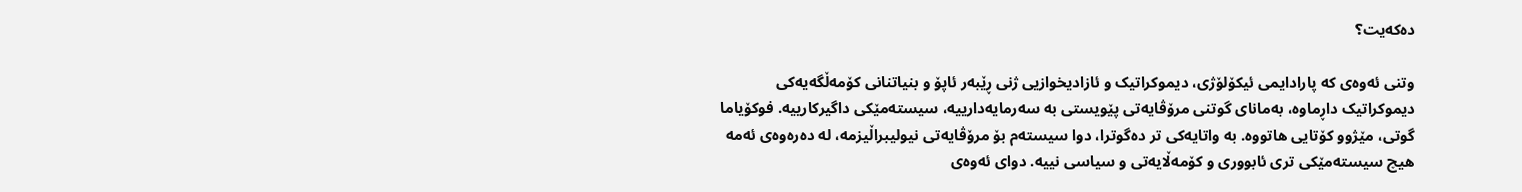دەکەیت؟

وتنی ئەوەی کە پارادایمی ئیکۆلۆژی، دیموکراتیک و ئازادیخوازیی ژنی ڕێبەر ئاپۆ و بنیاتنانی کۆمەڵگەیەکی دیموکراتیک داڕماوە، بەمانای گوتنی مرۆڤایەتی پێویستی بە سەرمایەدارییە، سیستەمێکی داگیرکارییە. فوکۆیاما گوتی، مێژوو کۆتایی هاتووە. بە واتایەکی تر دەگوترا، دوا سیستەم بۆ مرۆڤایەتی نیولیبراڵیزمە، لە دەرەوەی ئەمە هیچ سیستەمێکی تری ئابووری و کۆمەڵایەتی و سیاسی نییە. دوای ئەوەی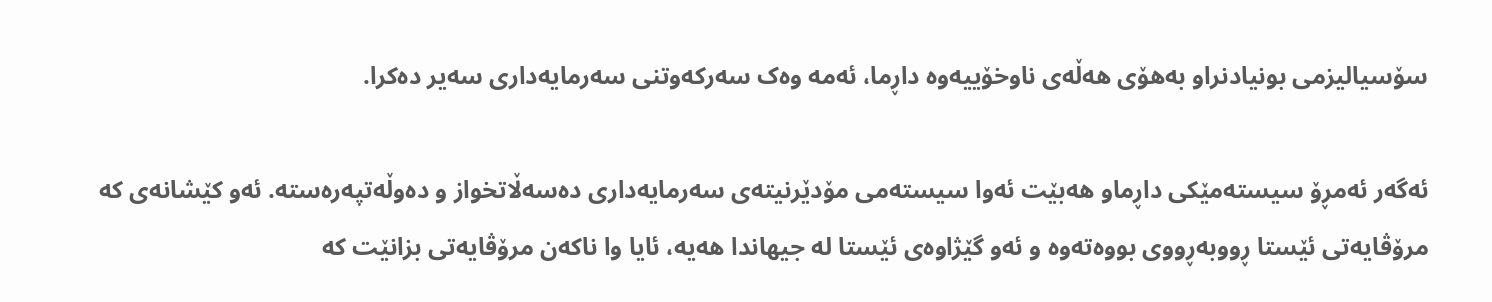سۆسیالیزمی بونیادنراو بەهۆی هەڵەی ناوخۆییەوە داڕما، ئەمە وەک سەرکەوتنی سەرمایەداری سەیر دەکرا.

ئەگەر ئەمڕۆ سیستەمێکی داڕماو هەبێت ئەوا سیستەمی مۆدێرنیتەی سەرمایەداری دەسەڵاتخواز و دەوڵەتپەرەستە. ئەو کێشانەی کە مرۆڤایەتی ئێستا ڕووبەڕووی بووەتەوە و ئەو گێژاوەی ئێستا لە جیهاندا هەیە، ئایا وا ناکەن مرۆڤایەتی بزانێت کە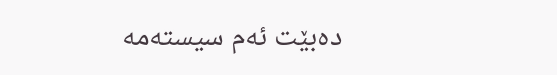دەبێت ئەم سیستەمە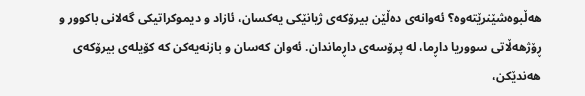هەڵبوەشێنرێتەوە؟ ئەوانەی دەڵێن بیرۆکەی ژیانێکی یەکسان، ئازاد و دیموکراتیکی گەلانی باکوور و ڕۆژهەڵاتی سووریا داڕما، لە پرۆسەی داڕماندان. ئەوان کەسان و بازنەیەکن کە کۆیلەی بیرۆکەی هەندێکن،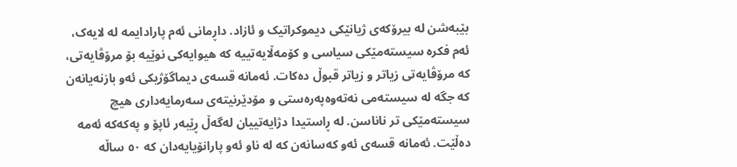بێبەشن لە بیرۆکەی ژیانێکی دیموکراتیک و ئازاد. داڕمانی ئەم پارادایمە لە لایەک، ئەم فکرە سیستەمێکی سیاسی و کۆمەڵایەتییە کە هیوایەکی نوێیە بۆ مرۆڤایەتی، کە مرۆڤایەتی زیاتر و زیاتر قبوڵ دەکات. ئەمانە قسەی دیماگۆژیکی ئەو بازنەیانەن کە جگە لە سیستەمی نەتەوەپەرەستی و مۆدێرنیتەی سەرمایەداری هیچ سیستەمێکی تر ناناسن. لە ڕاستیدا دژایەتییان لەگەڵ ڕێبەر ئاپۆ و پەکەکە ئەمە دەڵێت. ئەمانە قسەی ئەو کەسانەن کە لە ناو ئەو پارانۆیایەدان کە ٥٠ ساڵە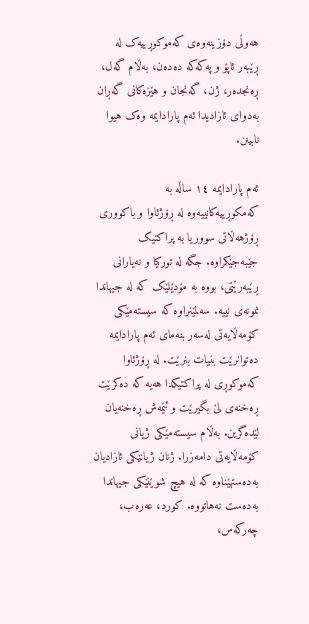هەوڵی دۆزینەوەی کەموکوڕییەک لە ڕێبەر ئاپۆ و پەکەکە دەدەن، بەڵام گەل، ڕەنجدەر، ژن، گەنجان و هێزەکانی گەڕان بەدوای ئازادیدا ئەم پارادایمە وەک هیوا نابینن.

ئەم پارادایمە ١٤ ساڵە بە کەمکوڕییەکانییەوە لە ڕۆژئاوا و باکووری ڕۆژهەڵاتی سووریا بە پراکتیک جێبەجێکراوە. جگە لە تورکیا و نەیارانی ڕێبەرێتی، بووە بە مۆدێلێک کە لە جیهاندا نمونەی نییە. سەلمێنراوە کە سیستەمێکی کۆمەڵایەتی لەسەر بنەمای ئەم پارادایمە دەتوانرێت بنیات بنرێت. لە ڕۆژئاوا کەموکوڕی لە پراکتیکدا هەیە کە دەکرێت ڕەخنەی لێ بگیرێت و ئێمەش ڕەخنەیان لێدەگرین. بەڵام سیستەمێکی ژیانی کۆمەڵایەتی دامەزرا. ژنان ژیانێکی ئازادیان بەدەستهێناوە کە لە هیچ شوێنێکی جیهاندا بەدەست نەهاتووە. کورد، عەرەب، چەرکەس،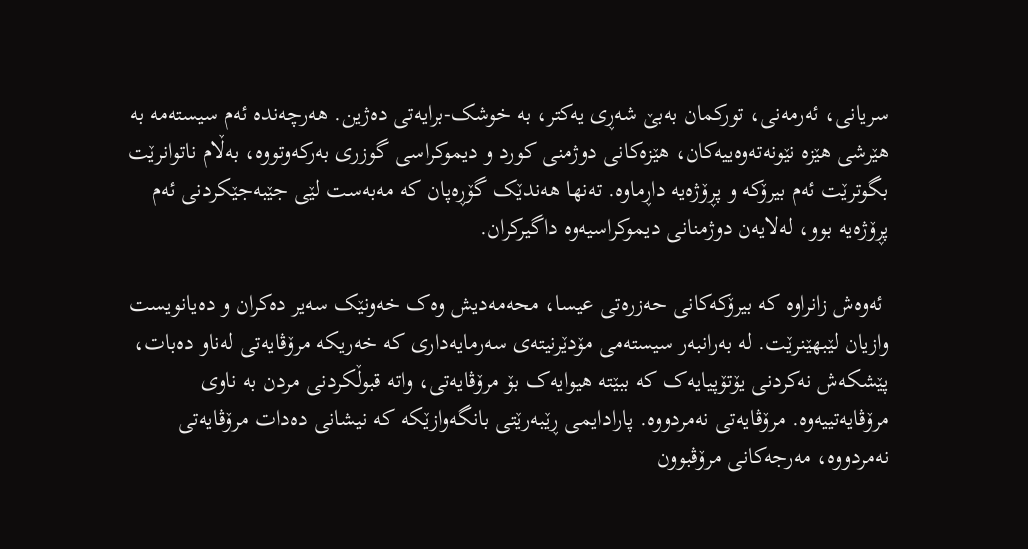سریانی، ئەرمەنی، تورکمان بەبێ شەڕی یەکتر، بە خوشک-برایەتی دەژین. هەرچەندە ئەم سیستەمە بە هێرشی هێزە نێونەتەوەییەکان، هێزەکانی دوژمنی کورد و دیموکراسی گوزری بەرکەوتووە، بەڵام ناتوانرێت بگوترێت ئەم بیرۆکە و پڕۆژەیە داڕماوە. تەنها هەندێک گۆڕەپان کە مەبەست لێی جێبەجێکردنی ئەم پڕۆژەیە بوو، لەلایەن دوژمنانی دیموکراسیەوە داگیرکران.

 ئەوەش زانراوە کە بیرۆکەکانی حەزرەتی عیسا، محەمەدیش وەک خەونێک سەیر دەکران و دەیانویست وازیان لێبهێنرێت. لە بەرانبەر سیستەمی مۆدێرنیتەی سەرمایەداری کە خەریکە مرۆڤایەتی لەناو دەبات، پێشکەش نەکردنی یۆتۆپیایەک کە ببێتە هیوایەک بۆ مرۆڤایەتی، واتە قبوڵکردنی مردن بە ناوی مرۆڤایەتییەوە. مرۆڤایەتی نەمردووە. پارادایمی ڕێبەرێتی بانگەوازێکە کە نیشانی دەدات مرۆڤایەتی نەمردووە، مەرجەکانی مرۆڤبوون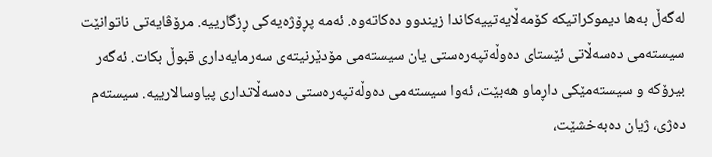لەگەڵ بەها دیموکراتیکە کۆمەڵایەتییەکاندا زیندوو دەکاتەوە. ئەمە پڕۆژەیەکی ڕزگارییە. مرۆڤایەتی ناتوانێت سیستەمی دەسەڵاتی ئێستای دەوڵەتپەرەستی یان سیستەمی مۆدێرنیتەی سەرمایەداری قبوڵ بکات. ئەگەر بیرۆکە و سیستەمێکی داڕماو هەبێت، ئەوا سیستەمی دەوڵەتپەرەستی دەسەڵاتداری پیاوسالارییە. سیستەم دەژی، ژیان دەبەخشێت،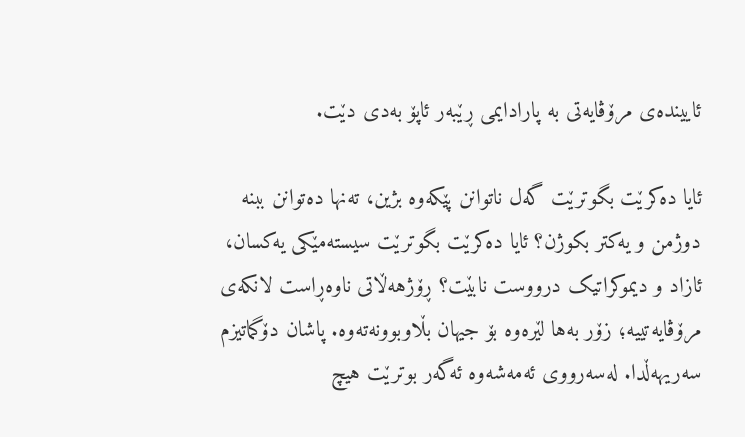ئاییندەی مرۆڤایەتی بە پارادایمی ڕێبەر ئاپۆ بەدی دێت.

ئایا دەکرێت بگوترێت گەل ناتوانن پێکەوە بژین، تەنها دەتوانن ببنە دوژمن و یەکتر بکوژن؟ ئایا دەکرێت بگوترێت سیستەمێکی یەکسان، ئازاد و دیموکراتیک درووست نابێت؟ ڕۆژهەڵاتی ناوەڕاست لانکەی مرۆڤایەتییە؛ زۆر بەها لێرەوە بۆ جیهان بڵاوبوونەتەوە. پاشان دۆگماتیزم سەریهەڵدا. لەسەرووی ئەمەشەوە ئەگەر بوترێت هیچ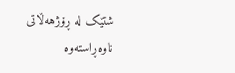شتێک لە ڕۆژهەڵاتی ناوەڕاستەوە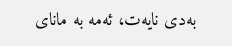بەدی نایەت، ئەمە بە مانای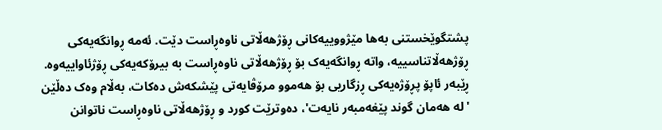پشتگوێخستنی بەها مێژووییەکانی ڕۆژهەڵاتی ناوەڕاست دێت. ئەمە ڕوانگەیەکی ڕۆژهەڵاتناسییە، واتە ڕوانگەیەک بۆ ڕۆژهەڵاتی ناوەڕاست بە بیرۆکەیەکی ڕۆژئاواییەوە. ڕێبەر ئاپۆ پڕۆژەیەکی ڕزگاریی بۆ هەموو مرۆڤایەتی پێشکەش دەکات، بەڵام وەک دەڵێن 'لە هەمان گوند پێغەمبەر نایەت'، دەوترێت کورد و ڕۆژهەڵاتی ناوەڕاست ناتوانن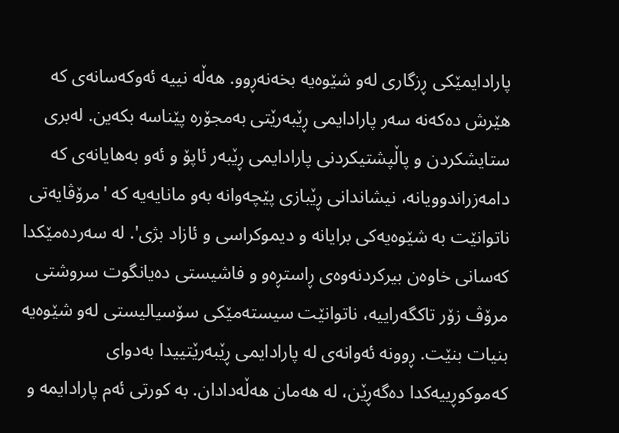پارادایمێکی ڕزگاری لەو شێوەیە بخەنەڕوو. هەڵە نییە ئەوکەسانەی کە هێرش دەکەنە سەر پارادایمی ڕێبەرێتی بەمجۆرە پێناسە بکەین. لەبری ستایشکردن و پاڵپشتیکردنی پارادایمی ڕێبەر ئاپۆ و ئەو بەهایانەی کە دامەزراندوویانە، نیشاندانی ڕێبازی پێچەوانە بەو مانایەیە کە 'مرۆڤایەتی ناتوانێت بە شێوەیەکی برایانە و دیموکراسی و ئازاد بژی'. لە سەردەمێکدا کەسانی خاوەن بیرکردنەوەی ڕاستڕەو و فاشیستی دەیانگوت سروشتی مرۆڤ زۆر تاکگەراییە، ناتوانێت سیستەمێکی سۆسیالیستی لەو شێوەیە بنیات بنێت. ڕوونە ئەوانەی لە پارادایمی ڕێبەرێتییدا بەدوای کەموکوڕییەکدا دەگەڕێن، لە هەمان هەڵەدادان. بە کورتی ئەم پارادایمە و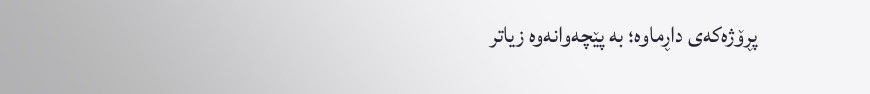پڕۆژەکەی داڕماوە؛ بە پێچەوانەوە زیاتر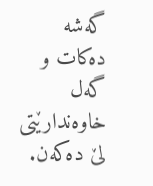گەشە دەکات و گەل خاوەندارێتی لێ دەکەن.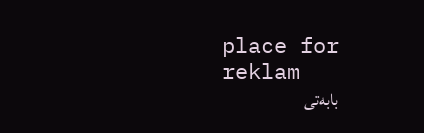place for reklam
بابه‌تی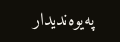په‌یوه‌ندیدار